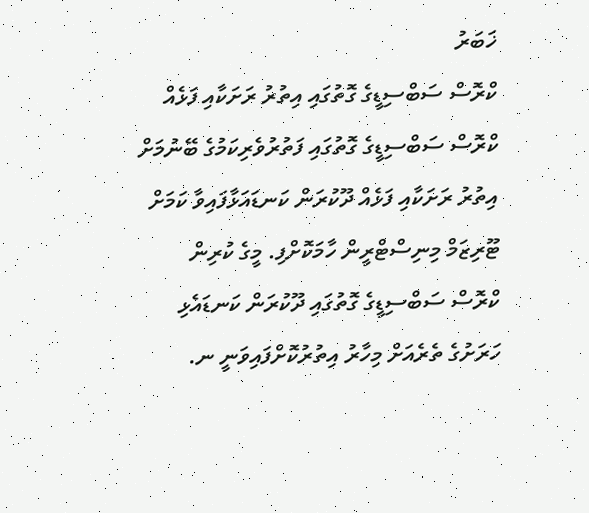ޚަބަރު
ކްރޮސް ސަބްސިޑީގެ ގޮތުގައި އިތުރު ރަށަކާއި ފަޅެއް
ކްރޮސް ސަބްސިޑީގެ ގޮތުގައި ފަތުރުވެރިކަމުގެ ބޭނުމަށް އިތުރު ރަށަކާއި ފަޅެއް ދޫކުރަން ކަނޑައަޅާފައިވާ ކަމަށް ޓޫރިޒަމް މިނިސްޓްރީން ހާމަކޮށްފި. މީގެ ކުރިން ކްރޮސް ސަބްސިޑީގެ ގޮތުގައި ދޫކުރަން ކަނޑައެޅި ހަރަށުގެ ތެރެއަށް މިހާރު އިތުރުކޮށްފައިވަނީ ނ.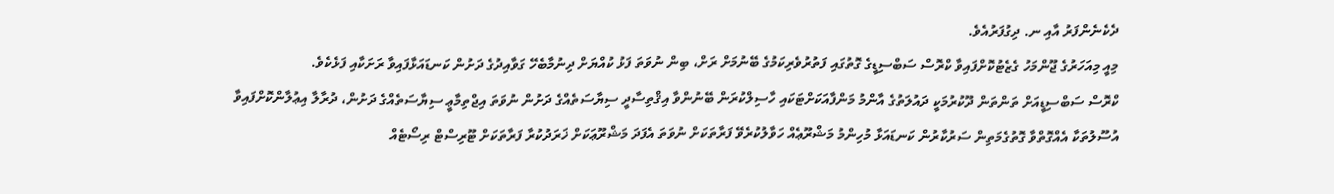ދެކެނެންފަރު އާއި ނ. ދިގުފަރުއެވެ.
މިއީ މިއަހަރުގެ ޖޫންމަހު ގެޒެޓުކޮށްފައިވާ ކްރޮސް ސަބްސިޑީގެ ގޮތުގައި ފަތުރުވެރިކަމުގެ ބޭނުމަށް ރަށް، ބިން ނުވަތަ ފަޅު ކުއްޔަށް ދިނުމާބެހޭ ގަވާއިދުގެ ދަށުން ކަނޑައަޅާފައިވާ ރަށަކާއި ފަޅެކެވެ.
ކްރޮސް ސަބްސިޑީއަށް ތަންތަން ދޫކުރުމަކީ ދައުލަތުގެ އާންމު މަންފާއަކަށްޓަކައި ހާސިލްކުރަން ބޭނުންވާ އިޤްތިސާދީ ސިޔާސަތެއްގެ ދަށުން ނުވަތަ އިޖްތިމާޢީ ސިޔާސަތެއްގެ ދަށުން، ދުރާލާ އިޢުލާންކޮށްފައިވާ އުސޫލުތަކާ އެއްގޮތްވާ ގޮތުގެމަތިން ސަރުކާރުން ކަނޑައަޅާ މުހިންމު މަޝްރޫޢެއް ހަވާލުކުރެވޭ ފަރާތަކަށް ނުވަތަ އެފަދަ މަޝްރޫޢަކަށް ޚަރަދުކުރާ ފަރާތަކަށް ޓޫރިސްޓް ރިސޯޓެއް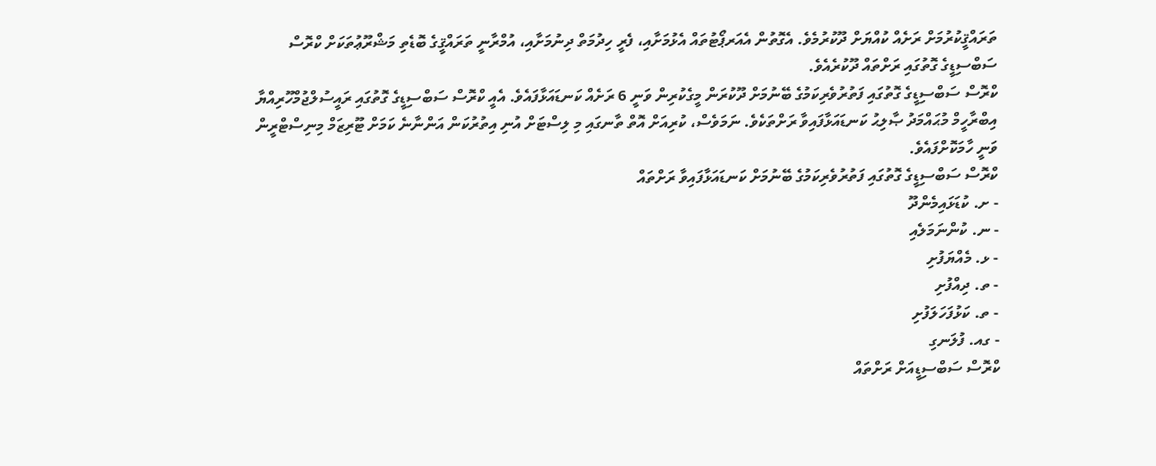ތަރައްޤީކުރުމަށް ރަށެއް ކުއްޔަށް ދޫކުރުމެވެ. އެގޮތުން އެއަރޕޯޓުތައް އެޅުމަށާއި، ފެރީ ހިދުމަތް ދިނުމަށާއި، އުމްރާނީ ތަރައްޤީގެ ބޮޑެތި މަޝްރޫޢުތަކަށް ކްރޮސް ސަބްސިޑީގެ ގޮތުގައި ރަށްތައް ދޫކުރެއެވެ.
ކްރޮސް ސަބްސިޑީގެ ގޮތުގައި ފަތުރުވެރިކަމުގެ ބޭނުމަށް ދޫކުރަން މީގެކުރިން ވަނީ 6 ރަށެއް ކަނޑައަޅާފައެވެ. އެއީ ކްރޮސް ސަބްސިޑީގެ ގޮތުގައި ރައީސުލްޖުމްހޫރިއްޔާ އިބްރާހީމް މުޙައްމަދު ޞާލިޙު ކަނޑައަޅާފައިވާ ރަށްތަކެވެ. ނަމަވެސް، ކުރިއަށް އޮތް ތާނގައި މި ލިސްޓަށް އުނި އިތުރުކަން އަންނާނެ ކަމަށް ޓޫރިޒަމް މިނިސްޓްރީން ވަނީ ހާމަކޮށްފައެވެ.
ކްރޮސް ސަބްސިޑީގެ ގޮތުގައި ފަތުރުވެރިކަމުގެ ބޭނުމަށް ކަނޑައަޅާފައިވާ ރަށްތައް
- ށ. ކުޑަޅައިމެންދޫ
- ނ. ކުންނަމަލެއި
- ޅ. މެއްޔަފުށި
- ތ. ދިއްފުށި
- ތ. ކަޅުފަހަލަފުށި
- ގއ. ފުލަނގި
ކްރޮސް ސަބްސިޑީއަށް ރަށްތައް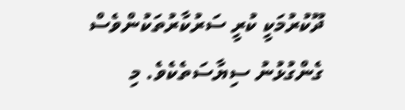ދޫކުރުމަކީ ކުރީ ސަރުކާރުތަކުންވެސް ގެންގުޅުނު ސިޔާސަތެކެވެ. މި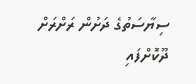ސިޔާސަތުގެ ދަށުން ރަށްރަށް ދޫކޮށްފައި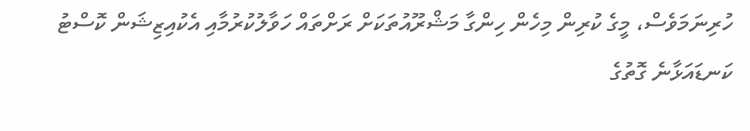ހުރިނަމަވެސް، މީގެ ކުރިން މިހެން ހިންގާ މަޝްރޫއުތަކަށް ރަށްތައް ހަވާލުކުރުމާއި އެކުއިޒިޝަން ކޮސްޓު ކަނޑައަޅާނެ ގޮތުގެ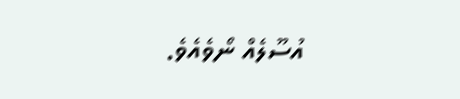އުސޫލެއް ނޯވެއެވެ.